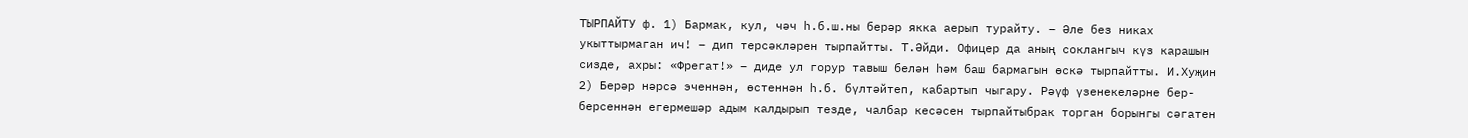ТЫРПАЙТУ ф. 1) Бармак, кул, чәч һ.б.ш.ны берәр якка аерып турайту. – Әле без никах укыттырмаган ич! – дип терсәкләрен тырпайтты. Т.Әйди. Офицер да аның соклангыч күз карашын сизде, ахры: «Фрегат!» – диде ул горур тавыш белән һәм баш бармагын өскә тырпайтты. И.Хуҗин 2) Берәр нәрсә эченнән, өстеннән һ.б. бүлтәйтеп, кабартып чыгару. Рәүф үзенекеләрне бер-берсеннән егермешәр адым калдырып тезде, чалбар кесәсен тырпайтыбрак торган борынгы сәгатен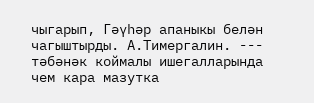чыгарып, Гәүһәр апаныкы белән чагыштырды. А.Тимергалин. --- тәбәнәк коймалы ишегалларында чем кара мазутка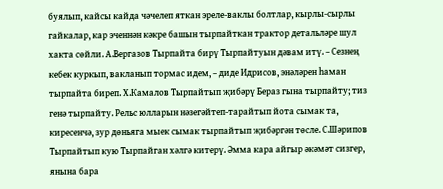буялып, кайсы кайда чәчелеп яткан эреле-ваклы болтлар, кырлы-сырлы гайкалар, кар эченнән кәкре башын тырпайткан трактор детальләре шул хакта сөйли. А.Вергазов Тырпайта бирү Тырпайтуын дәвам итү. – Сезнең кебек куркып, вакланып тормас идем, – диде Идрисов, энәләрен һаман тырпайта биреп. Х.Камалов Тырпайтып җибәрү Бераз гына тырпайту; тиз генә тырпайту. Рельс юлларын нәзегәйтеп-тарайтып йота сымак та, киресенчә, зур дөньяга мыек сымак тырпайтып җибәргән төсле. С.Шәрипов Тырпайтып кую Тырпайган хәлгә китерү. Әмма кара айгыр әкәмәт сизгер, янына бара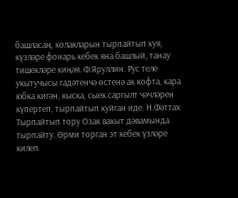башласаң, колакларын тырпайтып куя, күзләре фонарь кебек яна башлый, танау тишекләре киңәя. Ф.Яруллин. Рус теле укытучысы гадәтенчә өстенә ак кофта, кара юбка кигән, кыска, сыек саргылт чәчләрен күпертеп, тырпайтып куйган иде. Н.Фәттах Тырпайтып тору Озак вакыт дәвамында тырпайту. Өрми торган эт кебек үзләре килеп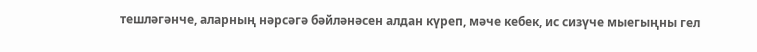тешләгәнче, аларның нәрсәгә бәйләнәсен алдан күреп, мәче кебек, ис сизүче мыегыңны гел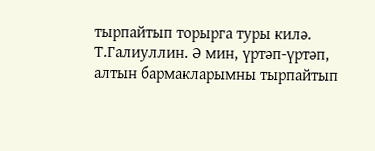тырпайтып торырга туры килә. Т.Галиуллин. Ә мин, үртәп-үртәп, алтын бармакларымны тырпайтып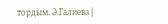тордым. Ә.Галиева |